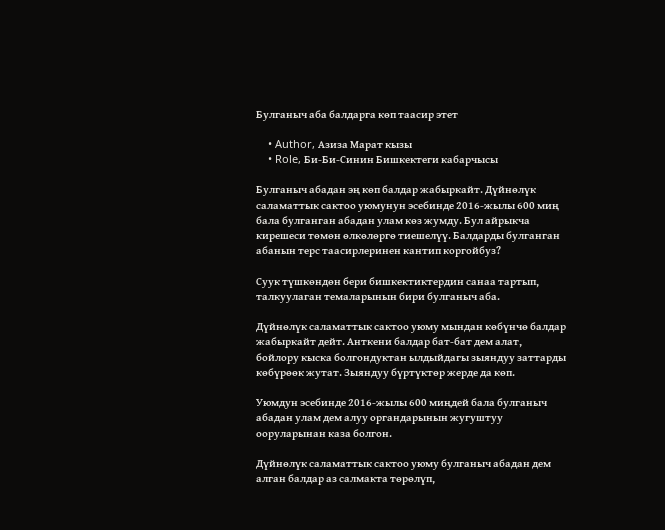Булганыч аба балдарга көп таасир этет

    • Author, Азиза Марат кызы
    • Role, Би-Би-Синин Бишкектеги кабарчысы

Булганыч абадан эң көп балдар жабыркайт. Дүйнөлүк саламаттык сактоо уюмунун эсебинде 2016-жылы 600 миң бала булганган абадан улам көз жумду. Бул айрыкча кирешеси төмөн өлкөлөргө тиешелүү. Балдарды булганган абанын терс таасирлеринен кантип коргойбуз?

Суук түшкөндөн бери бишкектиктердин санаа тартып, талкуулаган темаларынын бири булганыч аба.

Дүйнөлүк саламаттык сактоо уюму мындан көбүнчө балдар жабыркайт дейт. Анткени балдар бат-бат дем алат, бойлору кыска болгондуктан ылдыйдагы зыяндуу заттарды көбүрөөк жутат. Зыяндуу бүртүктөр жерде да көп.

Уюмдун эсебинде 2016-жылы 600 миңдей бала булганыч абадан улам дем алуу органдарынын жугуштуу ооруларынан каза болгон.

Дүйнөлүк саламаттык сактоо уюму булганыч абадан дем алган балдар аз салмакта төрөлүп,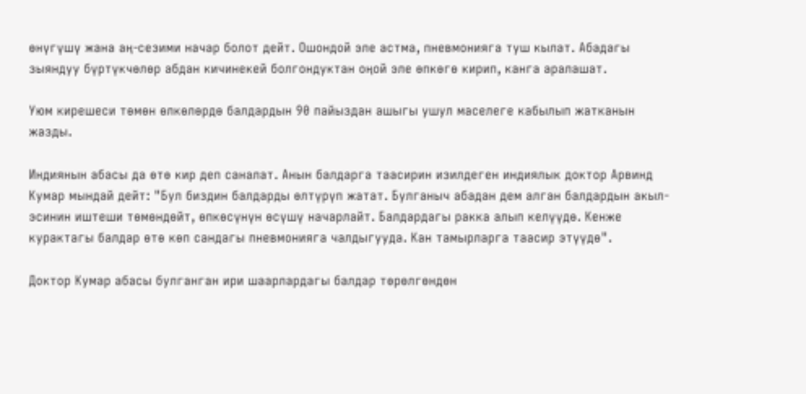өнүгүшү жана аң-сезими начар болот дейт. Ошондой эле астма, пневмонияга туш кылат. Абадагы зыяндуу бүртүкчөлөр абдан кичинекей болгондуктан оңой эле өпкөгө кирип, канга аралашат.

Уюм кирешеси төмөн өлкөлөрдө балдардын 90 пайыздан ашыгы ушул маселеге кабылып жатканын жазды.

Индиянын абасы да өтө кир деп саналат. Анын балдарга таасирин изилдеген индиялык доктор Арвинд Кумар мындай дейт: "Бул биздин балдарды өлтүрүп жатат. Булганыч абадан дем алган балдардын акыл-эсинин иштеши төмөндөйт, өпкөсүнүн өсүшү начарлайт. Балдардагы ракка алып келүүдө. Кенже курактагы балдар өтө көп сандагы пневмонияга чалдыгууда. Кан тамырларга таасир этүүдө".

Доктор Кумар абасы булганган ири шаарлардагы балдар төрөлгөндөн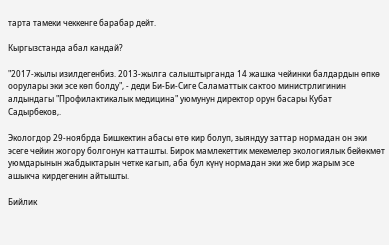тарта тамеки чеккенге барабар дейт.

Кыргызстанда абал кандай?

"2017-жылы изилдегенбиз. 2013-жылга салыштырганда 14 жашка чейинки балдардын өпкө оорулары эки эсе көп болду", - деди Би-Би-Сиге Саламаттык сактоо министрлигинин алдындагы "Профилактикалык медицина" уюмунун директор орун басары Кубат Садырбеков,.

Экологдор 29-ноябрда Бишкектин абасы өтө кир болуп, зыяндуу заттар нормадан он эки эсеге чейин жогору болгонун катташты. Бирок мамлекеттик мекемелер экологиялык бейөкмөт уюмдарынын жабдыктарын четке кагып, аба бул күнү нормадан эки же бир жарым эсе ашыкча кирдегенин айтышты.

Бийлик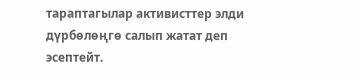тараптагылар активисттер элди дүрбөлөңгө салып жатат деп эсептейт.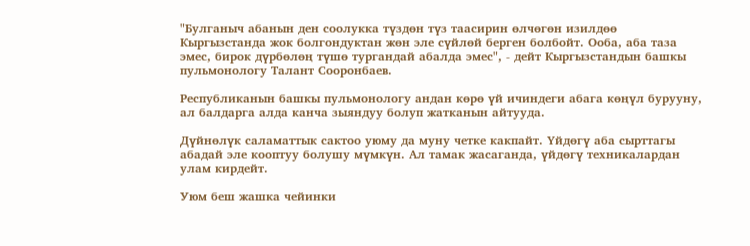"Булганыч абанын ден соолукка түздөн түз таасирин өлчөгөн изилдөө Кыргызстанда жок болгондуктан жөн эле сүйлөй берген болбойт. Ооба, аба таза эмес, бирок дүрбөлөң түшө тургандай абалда эмес", - дейт Кыргызстандын башкы пульмонологу Талант Сооронбаев.

Республиканын башкы пульмонологу андан көрө үй ичиндеги абага көңүл бурууну, ал балдарга алда канча зыяндуу болуп жатканын айтууда.

Дүйнөлүк саламаттык сактоо уюму да муну четке какпайт. Үйдөгү аба сырттагы абадай эле кооптуу болушу мүмкүн. Ал тамак жасаганда, үйдөгү техникалардан улам кирдейт.

Уюм беш жашка чейинки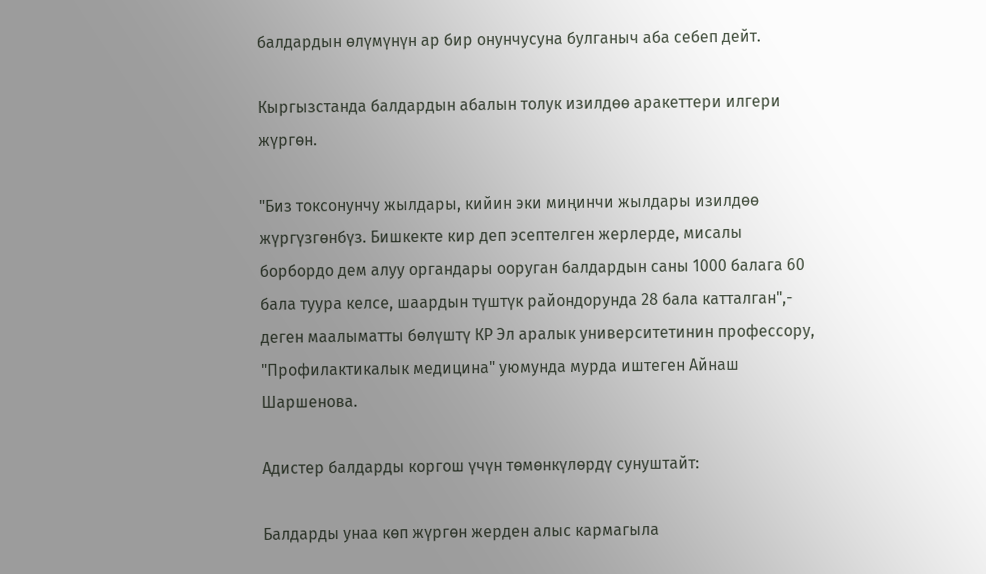балдардын өлүмүнүн ар бир онунчусуна булганыч аба себеп дейт.

Кыргызстанда балдардын абалын толук изилдөө аракеттери илгери жүргөн.

"Биз токсонунчу жылдары, кийин эки миңинчи жылдары изилдөө жүргүзгөнбүз. Бишкекте кир деп эсептелген жерлерде, мисалы борбордо дем алуу органдары ооруган балдардын саны 1000 балага 60 бала туура келсе, шаардын түштүк райондорунда 28 бала катталган",- деген маалыматты бөлүштү КР Эл аралык университетинин профессору, "Профилактикалык медицина" уюмунда мурда иштеген Айнаш Шаршенова.

Адистер балдарды коргош үчүн төмөнкүлөрдү сунуштайт:

Балдарды унаа көп жүргөн жерден алыс кармагыла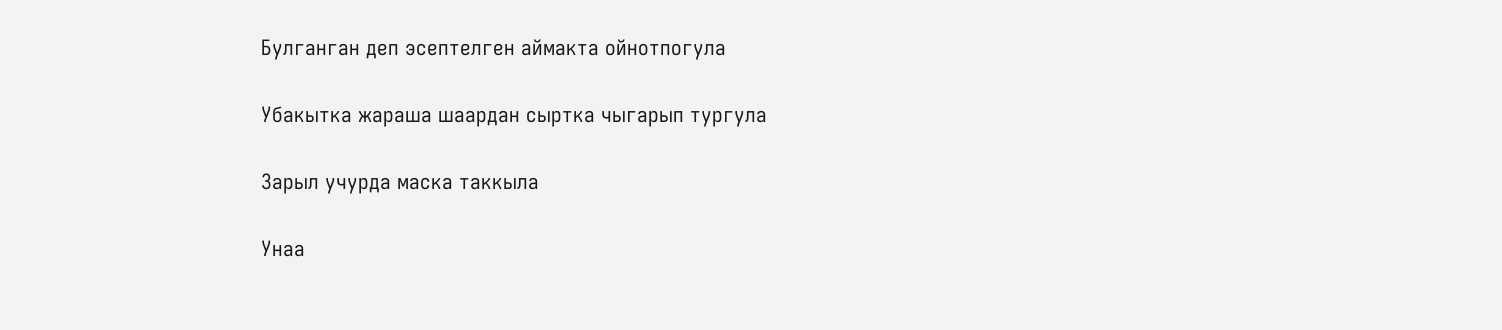Булганган деп эсептелген аймакта ойнотпогула

Убакытка жараша шаардан сыртка чыгарып тургула

Зарыл учурда маска таккыла

Унаа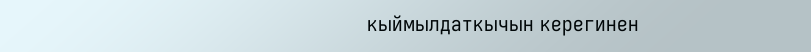кыймылдаткычын керегинен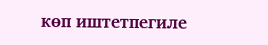көп иштетпегиле